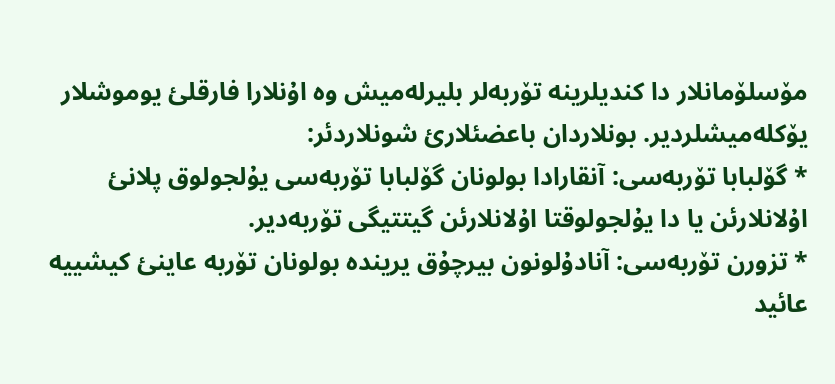مۆسلۆمانلار دا کندیلرینە تۆربەلر بلیرلەمیش وە اۇنلارا فارقلئ یوموشلار یۆکلەمیشلردیر. بونلاردان باعضئلارئ شونلاردئر:
* گۆلبابا تۆربەسی: آنقارادا بولونان گۆلبابا تۆربەسی یۇلجولوق پلانئ اۇلانلارئن یا دا یۇلجولوقتا اۇلانلارئن گیتتیگی تۆربەدیر.
* تزورن تۆربەسی: آنادۇلونون بیرچۇق یریندە بولونان تۆربە عاینئ کیشییە عائید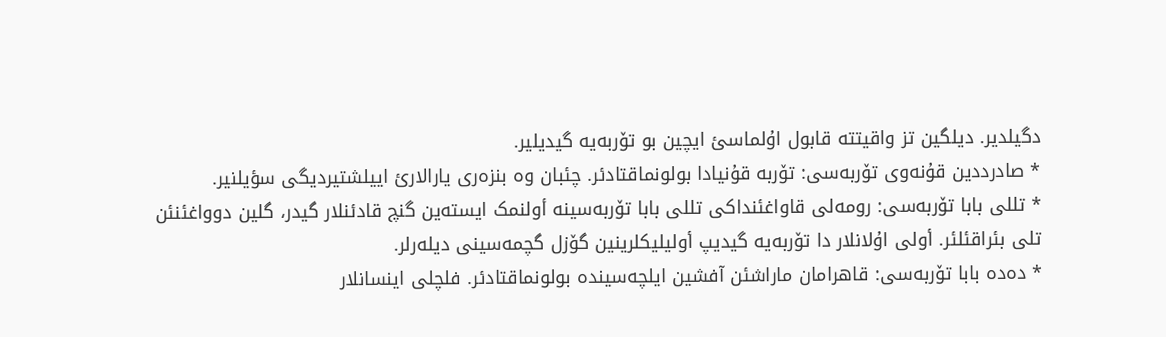دگیلدیر. دیلگین تز واقیتتە قابول اۇلماسئ ایچین بو تۆربەیە گیدیلیر.
* صادرددین قۇنەوی تۆربەسی: تۆربە قۇنیادا بولونماقتادئر. چئبان وە بنزەری یارالارئ اییلشتیردیگی سؤیلنیر.
* تللی بابا تۆربەسی: رومەلی قاواغئنداکی تللی بابا تۆربەسینە أولنمک ایستەین گنچ قادئنلار گیدر، گلین دوواغئنئن تلی بئراقئلئر. أولی اۇلانلار دا تۆربەیە گیدیپ أولیلیکلرینین گۆزل گچمەسینی دیلەرلر.
* دەدە بابا تۆربەسی: قاهرامان ماراشئن آفشین ایلچەسیندە بولونماقتادئر. فلچلی اینسانلار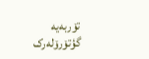تۆربەیە گؤتۆرۆلەرک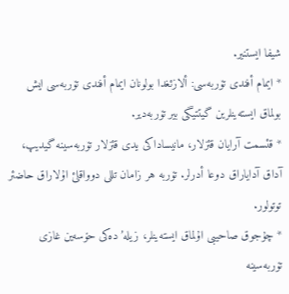شیفا ایستنیر.
* ایمام أفندی تۆربەسی: ألازئغدا بولونان ایمام أفندی تۆربەسی ایش بولماق ایستەینلرین گیتتیگی بیر تۆربەدیر.
* قئسمت آرایان قئزلار، مانیساداکی یدی قئزلار تۆربەسینە گیدیپ، آداق آدایاراق دوعا أدرلر. تۆربە هر زامان تللی دوواقلئ اۇلاراق حاضئر توتولور.
* چۇجوق صاحیبی اۇلماق ایستەینلر، زیلە’دەکی حۆسەین غازی تۆربەسینە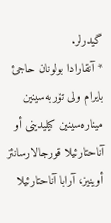گیدرلر.
* آنقارادا بولونان حاجئ بایرام ولی تۆربەسینین مینارەسینین کیلیدینی أو آناحتارئیلا قورجالارسانئز أوینیز، آرابا آناحتارئیلا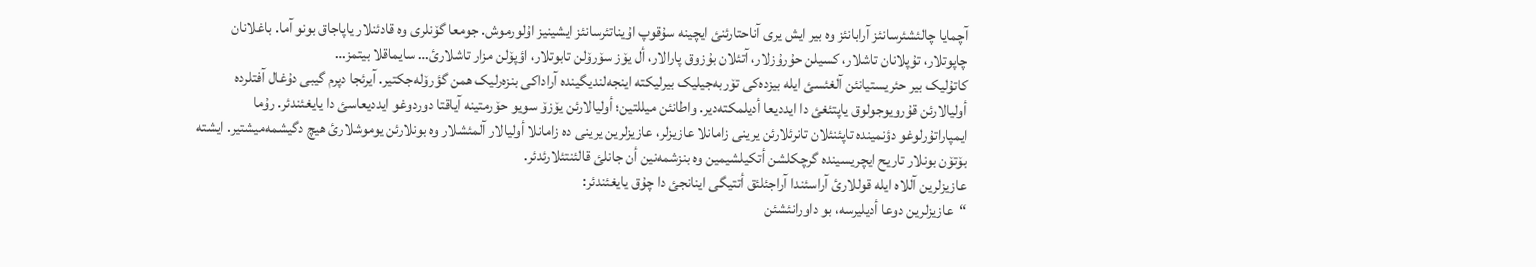آچمایا چالئشئرسانئز آرابانئز وە بیر ایش یری آناحتارئنئ ایچینە سۇقوپ اۇیناتئرسانئز ایشینیز اۇلورموش. جومعا گۆنلری وە قادئنلار یاپاجاق بونو آما. باغلانان چاپوتلار، تۇپلانان تاشلار، کسیلن حۇرۇزلار، آتئلان بۇزوق پارالار، أل یۆز سۆرۆلن تابوتلار، اؤپۆلن مزار تاشلارئ… سایماقلا بیتمز…
کاتۇلیک بیر حئریستیانئن آلغئسئ ایلە بیزدەکی تۆربەجیلیک بیرلیکتە اینجەلندیگیندە آراداکی بنزەرلیک همن گؤرۆلەجکتیر. آیرئجا دپرم گیبی دۇغال آفتلردە أولیالارئن قۇرویوجولوق یاپتئغئ دا ایددیعا أدیلمکتەدیر. واطانئن میللتین؛ أولیالارئن یۆزۆ سویو حۆرمتینە آیاقتا دوردوغو ایددیعاسئ دا یایغئندئر. رۇما ایمپاراتۇرلوغو دؤنمیندە تاپئنئلان تانرئلارئن یرینی زامانلا عازیزلر، عازیزلرین یرینی دە زامانلا أولیالار آلمئشلار وە بونلارئن یوموشلارئ هیچ دگیشمەمیشتیر. ایشتە بۆتۆن بونلار تاریح ایچریسیندە گرچکلشن أتکیلشیمین وە بنزشمەنین أن جانلئ قالئنتئلارئدئر.
عازیزلرین آللاە ایلە قوللارئ آراسئندا آراجئلئق أتتیگی اینانجئ دا چۇق یایغئندئر:
“عازیزلرین دوعا أدیلیرسە، بو داورانئشئن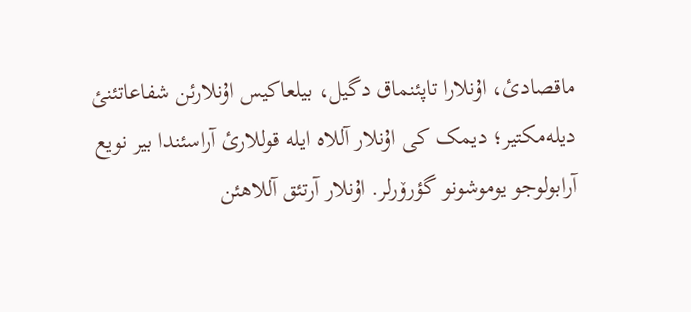ماقصادئ، اۇنلارا تاپئنماق دگیل، بیلعاکیس اۇنلارئن شفاعاتئنئ دیلەمکتیر؛ دیمک کی اۇنلار آللاە ایلە قوللارئ آراسئندا بیر نویع آرابولوجو یوموشونو گؤرۆرلر. اۇنلار آرتئق آللاهئن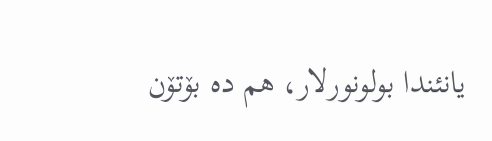یانئندا بولونورلار، هم دە بۆتۆن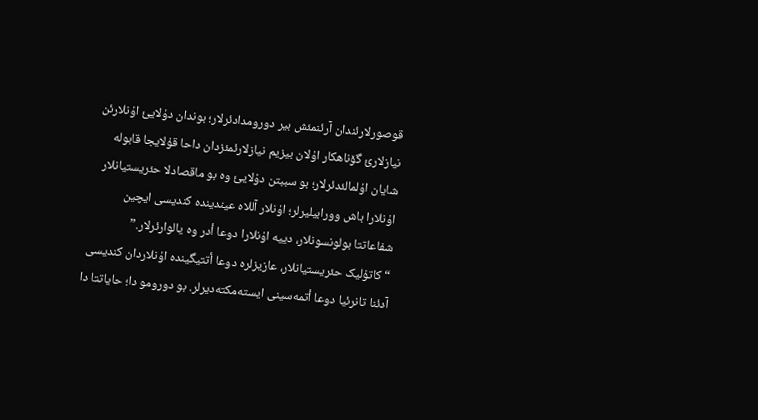قوصورلارئندان آرئنمئش بیر دورومدادئرلار؛ بوندان دۇلایئ اۇنلارئن نیازلارئ گۆناهکار اۇلان بیزیم نیازلارئمئزدان داحا قۇلایجا قابولە شایان اۇلمالئدئرلار؛ بو سببتن دۇلایئ وە بو ماقصادلا حئریستیانلار اۇنلارا باش وورابیلیرلر؛ اۇنلار آللاە عیندیندە کندیسی ایچین شفاعاتتا بولونسونلار، دییە اۇنلارا دوعا أدر وە یالوارئرلار.”
“کاتۇلیک حئریستیانلار، عازیزلرە دوعا أتتیگیندە اۇنلاردان کندیسی آدئنا تانرئیا دوعا أتمەسینی ایستەمکتەدیرلر. بو دورومو دا؛ حایاتتا دا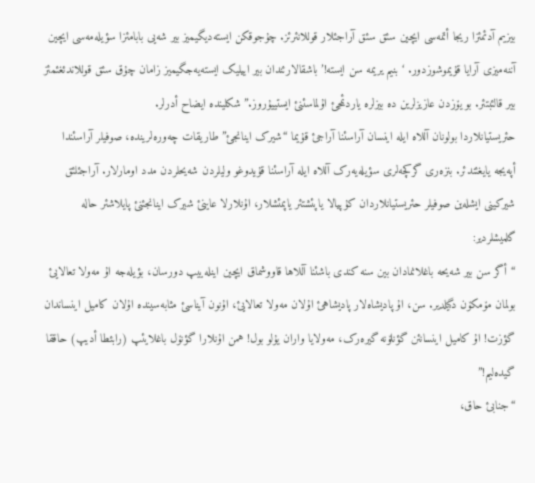بیزیم آدئمئزا ریجا أتمەسی ایچین سئق سئق آراجئلار قوللانئرئز. چۇجوقکن ایستەدیگیمیز بیر شەیی بابامئزا سؤیلەمەسی ایچین آننەمیزی آرایا قۇیموشوزدور. ‘بنیم یریمە سن ایستە!’ باشقالارئندان بیر اییلیک ایستەیەجگیمیز زامان چۇق سئق قوللاندئغئمئز بیر قالئبتئر. بو یۆزدن عازیزلرین دە بیزلرە یاردئمجئ اۇلماسئنئ ایستییۇروز.” شکلیندە ایضاح أدرلر.
حئریستیانلاردا بولونان آللاە ایلە اینسان آراسئنا آراجئ قۇیما “شیرک اینانجئ” طاریقات چەورەلریندە، صوفیلر آراسئندا أپەیجە یایغئندئر. بنزەری گرکچەلری سؤیلەیەرک آللاە ایلە آراسئنا قۇیدوغو ولیلردن شەیحلردن مدد اومارلار. آراجئلئق شیرکینی ایشلەین صوفیلر حئریستیانلاردان کۇپیالا یاپئشتئر یاپمئشلار، اۇنلارلا عاینئ شیرک اینانجئنئ پایلاشئر حالە گلمیشلردیر:
“أگر سن بیر شەیحە باغلانمادان بین سنە کندی باشئنا آللاها قاووشماق ایچین اینلەییپ دورسان، بؤیلەجە اۇ مەولا تعالایئ بولمان مۆمکۆن دگیلدیر. سن، اۇ پادیشاەلار پادیشاهئ اۇلان مەولا تعالایئ، اۇنون آیناسئ مثابەسیندە اۇلان کامیل اینساندان گؤزت! اۇ کامیل اینسانئن گؤنلۆنە گیرەرک، مەولایا واران یۇلو بول! همن اۇنلارا گؤنۆل باغلایئپ (رابئطا أدیپ) حاققا گیدەلیم!”
“جنابئ حاق،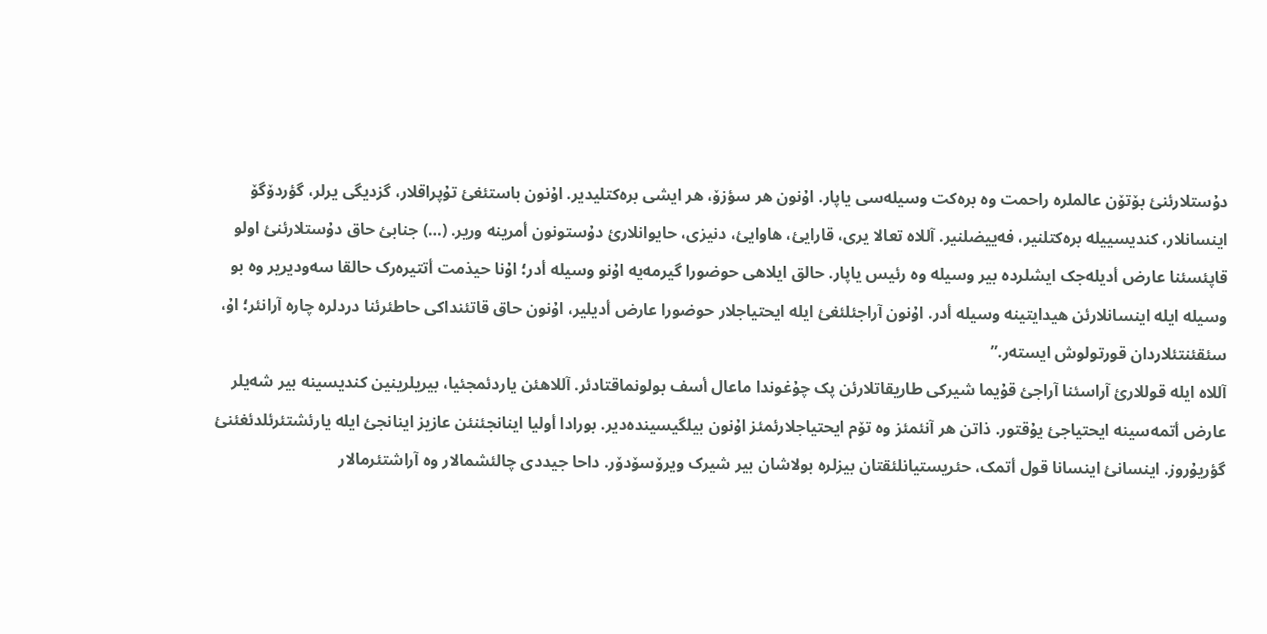دۇستلارئنئ بۆتۆن عالملرە راحمت وە برەکت وسیلەسی یاپار. اۇنون هر سؤزۆ، هر ایشی برەکتلیدیر. اۇنون باستئغئ تۇپراقلار، گزدیگی یرلر، گؤردۆگۆ اینسانلار، کندیسییلە برەکتلنیر، فەییضلنیر. آللاە تعالا یری، قارایئ، هاوایئ، دنیزی، حایوانلارئ دۇستونون أمرینە وریر. (…) جنابئ حاق دۇستلارئنئ اولو قاپئسئنا عارض أدیلەجک ایشلردە بیر وسیلە وە رئیس یاپار. حالق ایلاهی حوضورا گیرمەیە اۇنو وسیلە أدر؛ اۇنا حیذمت أتتیرەرک حالقا سەودیریر وە بو وسیلە ایلە اینسانلارئن هیدایتینە وسیلە أدر. اۇنون آراجئلئغئ ایلە ایحتیاجلار حوضورا عارض أدیلیر، اۇنون حاق قاتئنداکی حاطئرئنا دردلرە چارە آرانئر؛ اۇ، سئقئنتئلاردان قورتولوش ایستەر.”
آللاە ایلە قوللارئ آراسئنا آراجئ قۇیما شیرکی طاریقاتلارئن پک چۇغوندا ماعال أسف بولونماقتادئر. آللاهئن یاردئمجئیا، بیریلرینین کندیسینە بیر شەیلر عارض أتمەسینە ایحتیاجئ یۇقتور. ذاتن هر آنئمئز وە تۆم ایحتیاجلارئمئز اۇنون بیلگیسیندەدیر. بورادا أولیا اینانجئنئن عازیز اینانجئ ایلە یارئشتئرئلدئغئنئ گؤریۇروز. اینسانئ اینسانا قول أتمک، حئریستیانلئقتان بیزلرە بولاشان بیر شیرک ویرۆسۆدۆر. داحا جیددی چالئشمالار وە آراشتئرمالار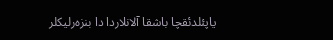یاپئلدئقچا باشقا آلانلاردا دا بنزەرلیکلر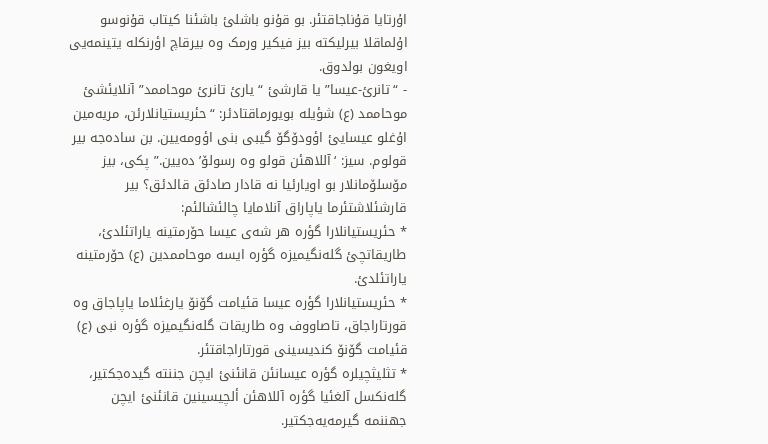اۇرتایا قۇناجاقتئر. بو قۇنو باشلئ باشئنا کیتاب قۇنوسو اۇلماقلا بیرلیکتە بیز فیکیر ورمک وە بیرقاچ اؤرنکلە یتینمەیی اویغون بولدوق.
- “تانرئ-عیسا”یا قارشئ “یارئ تانرئ موحاممد” آنلایئشئ
موحاممد (ع) شؤیلە بویورماقتادئر: “حئریستیانلارئن، مریەمین اۇغلو عیسایئ اؤودۆگۆ گیبی بنی اؤومەیین. بن سادەجە بیر قولوم. سیز: ‘آللاهئن قولو وە رسولۆ’ دەیین.” پکی، بیز مۆسلۆمانلار بو اویارئیا نە قادار صادئق قالدئق؟ بیر قارشئلاشتئرما یاپاراق آنلامایا چالئشالئم:
* حئریستیانلارا گؤرە هر شەی عیسا حۆرمتینە یاراتئلدئ، طاریقاتچئ گلەنگیمیزە گؤرە ایسە موحاممدین (ع) حۆرمتینە یاراتئلدئ.
* حئریستیانلارا گؤرە عیسا قئیامت گۆنۆ یارغئلاما یاپاجاق وە قورتاراجاق، تاصاووف وە طاریقات گلەنگیمیزە گؤرە نبی (ع) قئیامت گۆنۆ کندیسینی قورتاراجاقتئر.
* تثلیثچیلرە گؤرە عیسانئن قانئنئ ایچن جننتە گیدەجکتیر، گلەنکسل آلغئیا گؤرە آللاهئن ألچیسینین قانئنئ ایچن جهننمە گیرمەیەجکتیر.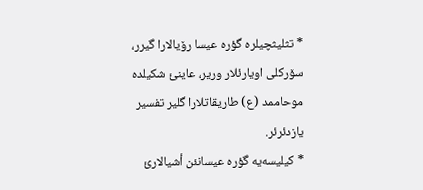* تثلیثچیلرە گؤرە عیسا رۆیالارا گیرر، سۆرکلی اویارئلار وریر، عاینئ شکیلدە موحاممد (ع) طاریقاتلارا گلیر تفسیر یازدئرئر.
* کیلیسەیە گؤرە عیسانئن أشیالارئ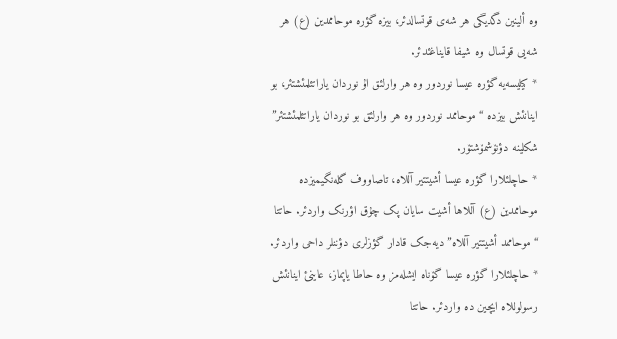وە ألینین دگدیگی هر شەی قوتسالدئر، بیزە گؤرە موحاممدین (ع) هر شەیی قوتسال وە شیفا قایناغئدئر.
* کیلیسەیە گؤرە عیسا نوردور وە هر وارلئق اۇ نوردان یاراتئلمئشتئر، بو اینانئش بیزدە “موحاممد نوردور وە هر وارلئق بو نوردان یاراتئلمئشتئر” شکلینە دؤنۆشمۆشتۆر.
* حاچلئلارا گؤرە عیسا أشیتتیر آللاە، تاصاووف گلەنگیمیزدە موحاممدین (ع) آللاها أشیت سایان پک چۇق اؤرنک واردئر. حاتتا “موحاممد أشیتتیر آللاە” دیەجک قادار گؤزلری دؤننلر داحی واردئر.
* حاچلئلارا گؤرە عیسا گۆناە ایشلەمز وە حاطا یاپماز، عاینئ اینانئش رسولوللاە ایچین دە واردئر. حاتتا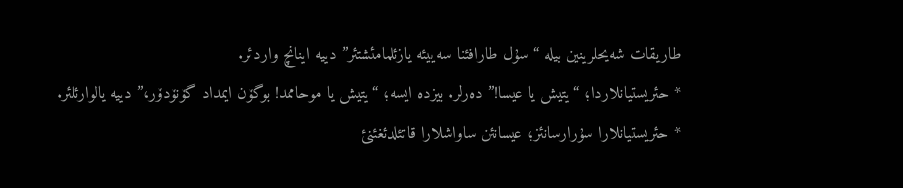طاریقات شەیحلرینین بیلە “سۇل طارافئنا سەییئە یازئلمامئشتئر” دییە اینانچ واردئر.
* حئریستیانلاردا؛ “یتیش یا عیسا!” دەرلر. بیزدە ایسە؛ “یتیش یا موحاممد! بوگۆن ایمداد گۆنۆدۆر،” دییە یالوارئلئر.
* حئریستیانلارا سۇرارسانئز؛ عیسانئن ساواشلارا قاتئلدئغئنئ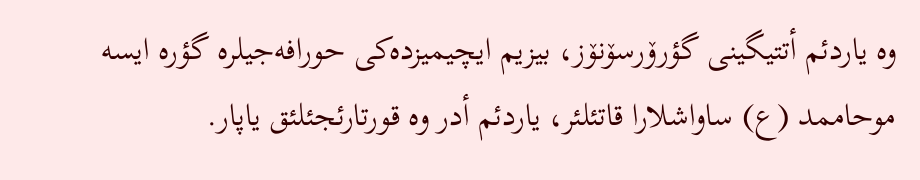وە یاردئم أتتیگینی گؤرۆرسۆنۆز، بیزیم ایچیمیزدەکی حورافەجیلرە گؤرە ایسە موحاممد (ع) ساواشلارا قاتئلئر، یاردئم أدر وە قورتارئجئلئق یاپار.